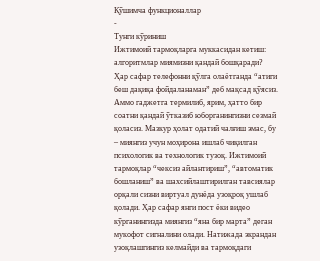Қўшимча функционаллар
-
Тунги кўриниш
Ижтимоий тармоқларга муккасидан кетиш: алгоритмлар миямизни қандай бошқаради?
Ҳар сафар телефонни қўлга олаётганда “атиги беш дақиқа фойдаланаман” деб мақсад қўясиз. Аммо гаджетга термилиб, ярим, ҳатто бир соатни қандай ўтказиб юборганингизни сезмай қоласиз. Мазкур ҳолат одатий чалғиш эмас, бу – миянгиз учун моҳирона ишлаб чиқилган психологик ва технологик тузоқ. Ижтимоий тармоқлар “чексиз айлантириш”, “автоматик бошланиш” ва шахсийлаштирилган тавсиялар орқали сизни виртуал дунёда узоқроқ ушлаб қолади. Ҳар сафар янги пост ёки видео кўрганингизда миянгиз “яна бир марта” деган мукофот сигналини олади. Натижада экрандан узоқлашгингиз келмайди ва тармоқдаги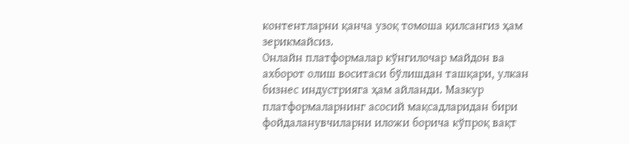контентларни қанча узоқ томоша қилсангиз ҳам зерикмайсиз.
Онлайн платформалар кўнгилочар майдон ва ахборот олиш воситаси бўлишдан ташқари, улкан бизнес индустрияга ҳам айланди. Мазкур платформаларнинг асосий мақсадларидан бири фойдаланувчиларни иложи борича кўпроқ вақт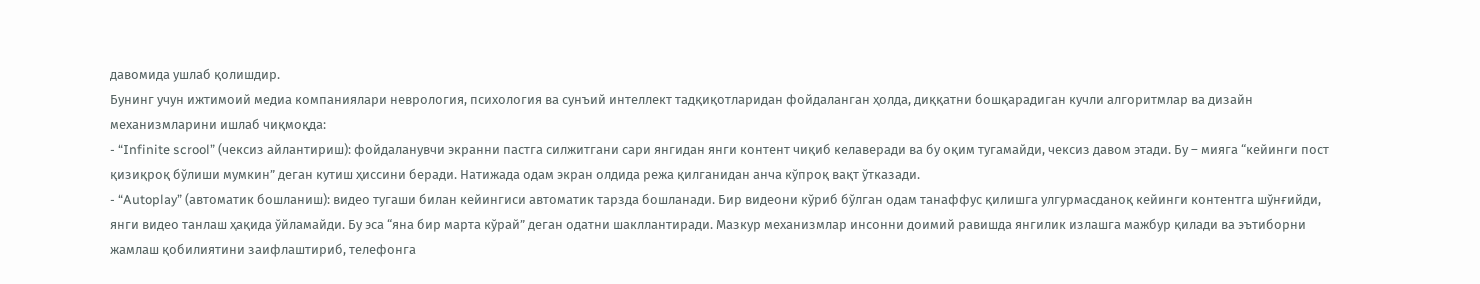давомида ушлаб қолишдир.
Бунинг учун ижтимоий медиа компаниялари неврология, психология ва сунъий интеллект тадқиқотларидан фойдаланган ҳолда, диққатни бошқарадиган кучли алгоритмлар ва дизайн механизмларини ишлаб чиқмоқда:
- “Infinite scrool” (чексиз айлантириш): фойдаланувчи экранни пастга силжитгани сари янгидан янги контент чиқиб келаверади ва бу оқим тугамайди, чексиз давом этади. Бу – мияга “кейинги пост қизиқроқ бўлиши мумкин” деган кутиш ҳиссини беради. Натижада одам экран олдида режа қилганидан анча кўпроқ вақт ўтказади.
- “Autoplay” (автоматик бошланиш): видео тугаши билан кейингиси автоматик тарзда бошланади. Бир видеони кўриб бўлган одам танаффус қилишга улгурмасданоқ кейинги контентга шўнғийди, янги видео танлаш ҳақида ўйламайди. Бу эса “яна бир марта кўрай” деган одатни шакллантиради. Мазкур механизмлар инсонни доимий равишда янгилик излашга мажбур қилади ва эътиборни жамлаш қобилиятини заифлаштириб, телефонга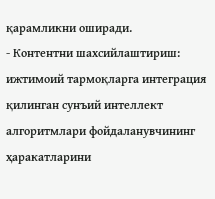қарамликни оширади.
- Контентни шахсийлаштириш: ижтимоий тармоқларга интеграция қилинган сунъий интеллект алгоритмлари фойдаланувчининг ҳаракатларини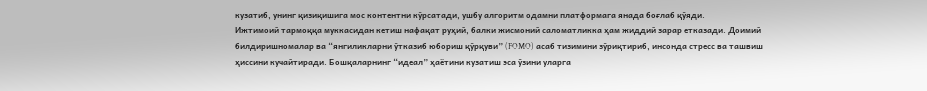кузатиб, унинг қизиқишига мос контентни кўрсатади, ушбу алгоритм одамни платформага янада боғлаб қўяди.
Ижтимоий тармоққа муккасидан кетиш нафақат руҳий, балки жисмоний саломатликка ҳам жиддий зарар етказади. Доимий билдиришномалар ва “янгиликларни ўтказиб юбориш қўрқуви” (FOMO) асаб тизимини зўриқтириб, инсонда стресс ва ташвиш ҳиссини кучайтиради. Бошқаларнинг “идеал” ҳаётини кузатиш эса ўзини уларга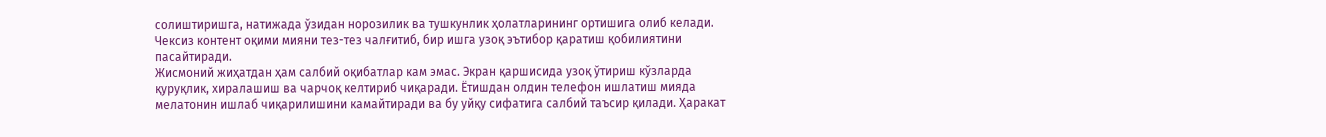солиштиришга, натижада ўзидан норозилик ва тушкунлик ҳолатларининг ортишига олиб келади. Чексиз контент оқими мияни тез-тез чалғитиб, бир ишга узоқ эътибор қаратиш қобилиятини пасайтиради.
Жисмоний жиҳатдан ҳам салбий оқибатлар кам эмас. Экран қаршисида узоқ ўтириш кўзларда қуруқлик, хиралашиш ва чарчоқ келтириб чиқаради. Ётишдан олдин телефон ишлатиш мияда мелатонин ишлаб чиқарилишини камайтиради ва бу уйқу сифатига салбий таъсир қилади. Ҳаракат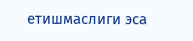етишмаслиги эса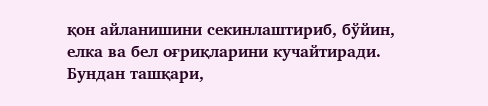қон айланишини секинлаштириб, бўйин, елка ва бел оғриқларини кучайтиради.
Бундан ташқари,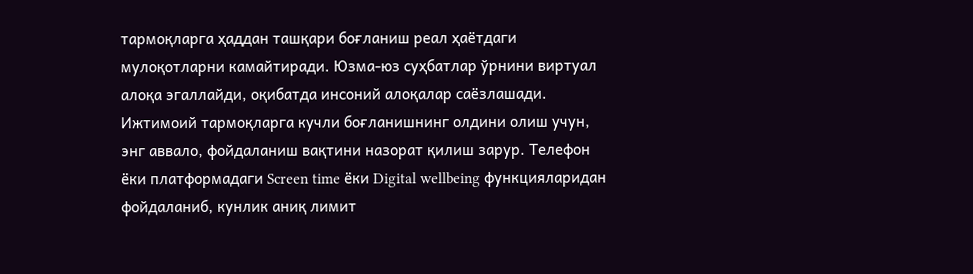тармоқларга ҳаддан ташқари боғланиш реал ҳаётдаги мулоқотларни камайтиради. Юзма-юз суҳбатлар ўрнини виртуал алоқа эгаллайди, оқибатда инсоний алоқалар саёзлашади.
Ижтимоий тармоқларга кучли боғланишнинг олдини олиш учун, энг аввало, фойдаланиш вақтини назорат қилиш зарур. Телефон ёки платформадаги Screen time ёки Digital wellbeing функцияларидан фойдаланиб, кунлик аниқ лимит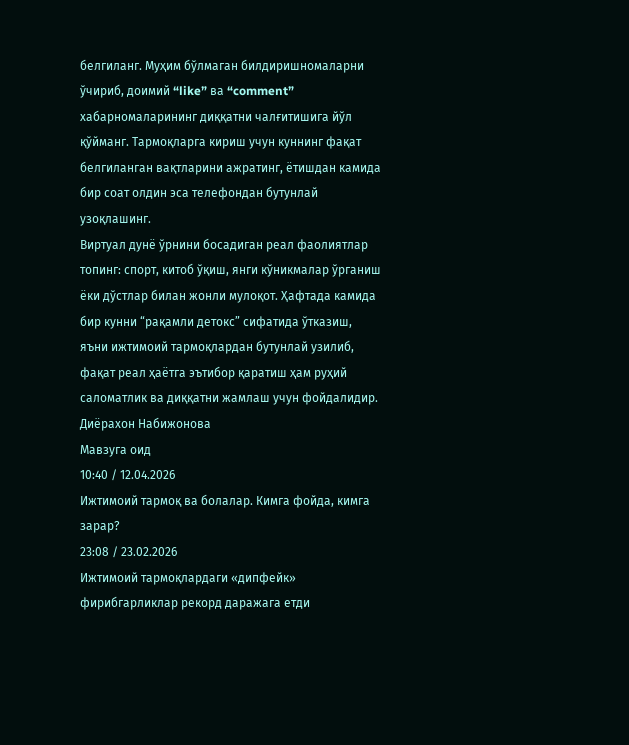белгиланг. Муҳим бўлмаган билдиришномаларни ўчириб, доимий “like” ва “comment” хабарномаларининг диққатни чалғитишига йўл қўйманг. Тармоқларга кириш учун куннинг фақат белгиланган вақтларини ажратинг, ётишдан камида бир соат олдин эса телефондан бутунлай узоқлашинг.
Виртуал дунё ўрнини босадиган реал фаолиятлар топинг: спорт, китоб ўқиш, янги кўникмалар ўрганиш ёки дўстлар билан жонли мулоқот. Ҳафтада камида бир кунни “рақамли детокс” сифатида ўтказиш, яъни ижтимоий тармоқлардан бутунлай узилиб, фақат реал ҳаётга эътибор қаратиш ҳам руҳий саломатлик ва диққатни жамлаш учун фойдалидир.
Диёрахон Набижонова
Мавзуга оид
10:40 / 12.04.2026
Ижтимоий тармоқ ва болалар. Кимга фойда, кимга зарар?
23:08 / 23.02.2026
Ижтимоий тармоқлардаги «дипфейк» фирибгарликлар рекорд даражага етди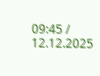09:45 / 12.12.2025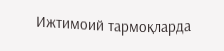Ижтимоий тармоқларда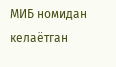МИБ номидан келаётган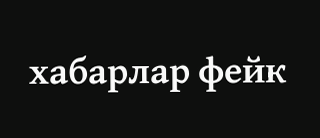хабарлар фейк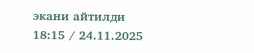экани айтилди
18:15 / 24.11.2025